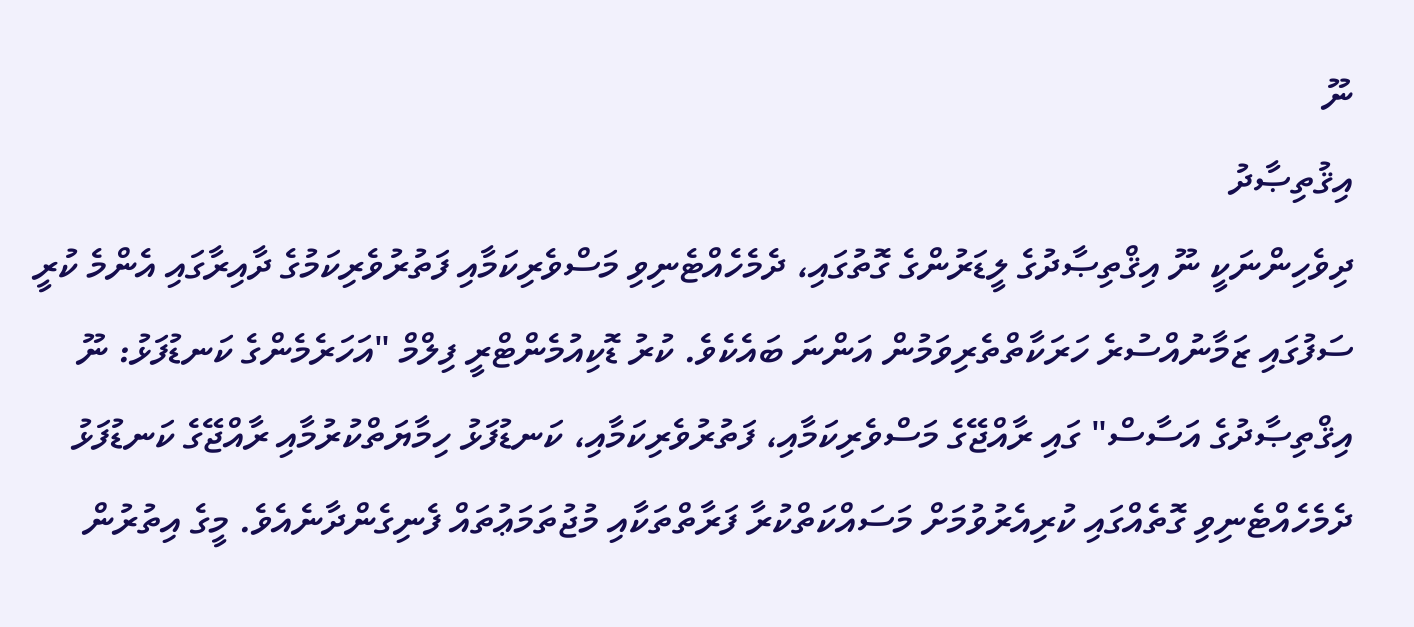ނޫ
އިޤުތިޞާދު
ދިވެހިންނަކީ ނޫ އިޤްތިޞާދުގެ ލީޑަރުންގެ ގޮތުގައި، ދެމެހެއްޓެނިވި މަސްވެރިކަމާއި ފަތުރުވެރިކަމުގެ ދާއިރާގައި އެންމެ ކުރީ ސަފުގައި ޒަމާނުއްސުރެ ހަރަކާތްތެރިވަމުން އަންނަ ބައެކެވެ. ކުރު ޑޮކިއުމެންޓްރީ ފިލްމް "އަހަރެމެންގެ ކަނޑުފަޅު: ނޫ އިޤްތިޞާދުގެ އަސާސް" ގައި ރާއްޖޭގެ މަސްވެރިކަމާއި، ފަތުރުވެރިކަމާއި، ކަނޑުފަޅު ހިމާޔަތްކުރުމާއި ރާއްޖޭގެ ކަނޑުފަޅު ދެމެހެއްޓެނިވި ގޮތެއްގައި ކުރިއެރުވުމަށް މަސައްކަތްކުރާ ފަރާތްތަކާއި މުޖުތަމަޢުތައް ފެނިގެންދާނެއެވެ. މީގެ އިތުރުން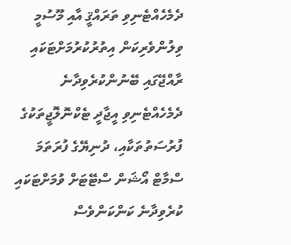ދެމެހެއްޓެނިވި ތަރައްޤީ އާއި މޫސުމީ ވިލުންވެރިކަން އިތުރުކުރުމަށްޓަކައި ރާއްޖޭގައި ބޭނުންކުރެވިދާނެ ދެމެހެއްޓެނިވި އީޖާދީ ޓެކްނޮލޮޖީތަކުގެ ފުރުސަތުތަކާއި، ދުނިޔޭގެ ފުރަތަމަ ސްމާޓް އޯޝަން ސްޓޭޓަށް ވުމަށްޓަކައި ކުރެވިދާނެ ކަންކަންވެސް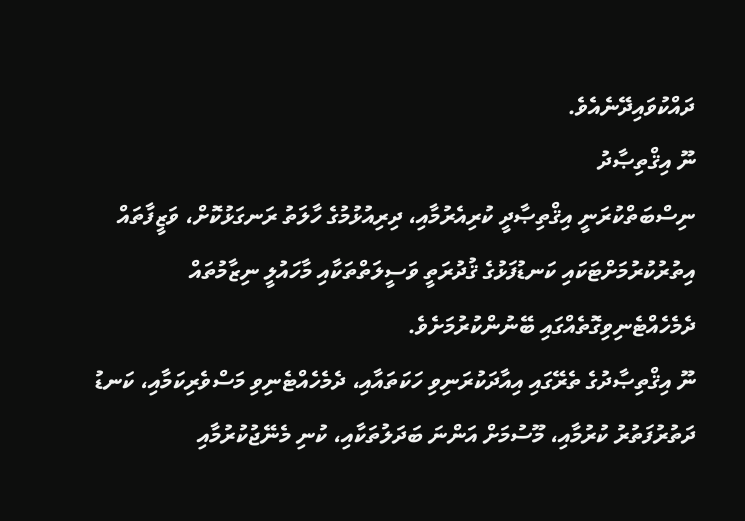ދައްކުވައިދޭނެއެވެ.
ނޫ އިޤްތިޞާދު
ނިސްބަތްކުރަނީ އިޤްތިޞާދީ ކުރިއެރުމާއި، ދިރިއުޅުމުގެ ހާލަތު ރަނގަޅުކޮށް، ވަޒީފާތައް އިތުރުކުރުމަށްޓަކައި ކަނޑުފަޅުގެ ޤުދުރަތީ ވަސީލަތްތަކާއި މާހައުލީ ނިޒާމުތައް ދެމެހެއްޓެނިވިގޮތެއްގައި ބޭނުންކުރުމަށެވެ.
ނޫ އިޤްތިޞާދުގެ ތެރޭގައި އިއާދަކުރަނިވި ހަކަތައާއި، ދެމެހެއްޓެނިވި މަސްވެރިކަމާއި، ކަނޑު ދަތުރުފަތުރު ކުރުމާއި، މޫސުމަށް އަންނަ ބަދަލުތަކާއި، ކުނި މެނޭޖުކުރުމާއި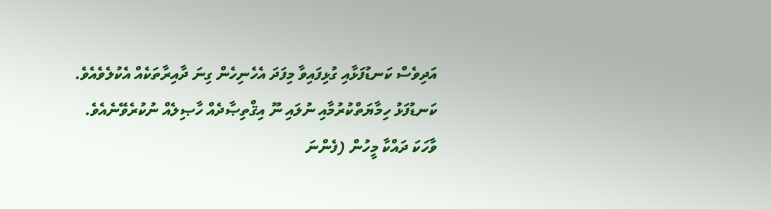އަދިވެސް ކަނޑުފަޅާއި ގުޅިފައިވާ މިފަދަ އެހެނިހެން ގިނަ ދާއިރާތަކެއް އެކުލެވެއެވެ.
ކަނޑުފަޅު ހިމާޔަތްކުރުމާއި ނުލައި ނޫ އިޤްތިޞާދެއް ހާޞިލެއް ނުކުރެވޭނެއެވެ.
ވާހަކަ ދައްކާ މީހުން (ފެންނަ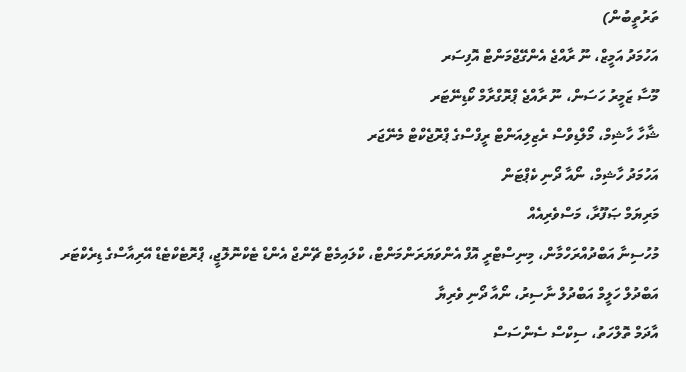ތަރުތީބުން)
އަހުމަދު އަމީޒް، ނޫ ރާއްޖެ އެންގޭޖްމަންޓް އޮފިސަރ
މޫސާ ޒަމީރު ހަސަން، ނޫ ރާއްޖެ ޕްރޮގްރާމް ކޯޑިނޭޓަރ
ޝާހާ ހާޝިމް، މޯލްޑިވްސް ރެޒިލިއަންޓް ރީފްސްގެ ޕްރޮޖެކްޓް މެނޭޖަރ
އަހުމަދު ހާޝިމް، ނޯއާ ދޯނި ކެޕްޓަން
މަރިޔަމް ޞަފޫރާ، މަސްވެރިއެއް
މުހުސިނާ އަބްދުއްރަހްމާން، މިނިސްޓްރީ އޮފް އެންވަޔަރަންމަންޓް، ކްލައިމެޓް ޗޭންޖް އެންޑް ޓެކްނޮލޮޖީ، ޕްރޮޓެކްޓެޑް އޭރިއާސްގެ ޑިރެކްޓަރ
އަބްދުލް ހަލީމް އަބްދުލް ނާސިރު، ނޯއާ ދޯނި ވެރިޔާ
އާދަމް ތޮލްހަތު، ސިކްސް ސެންސަސް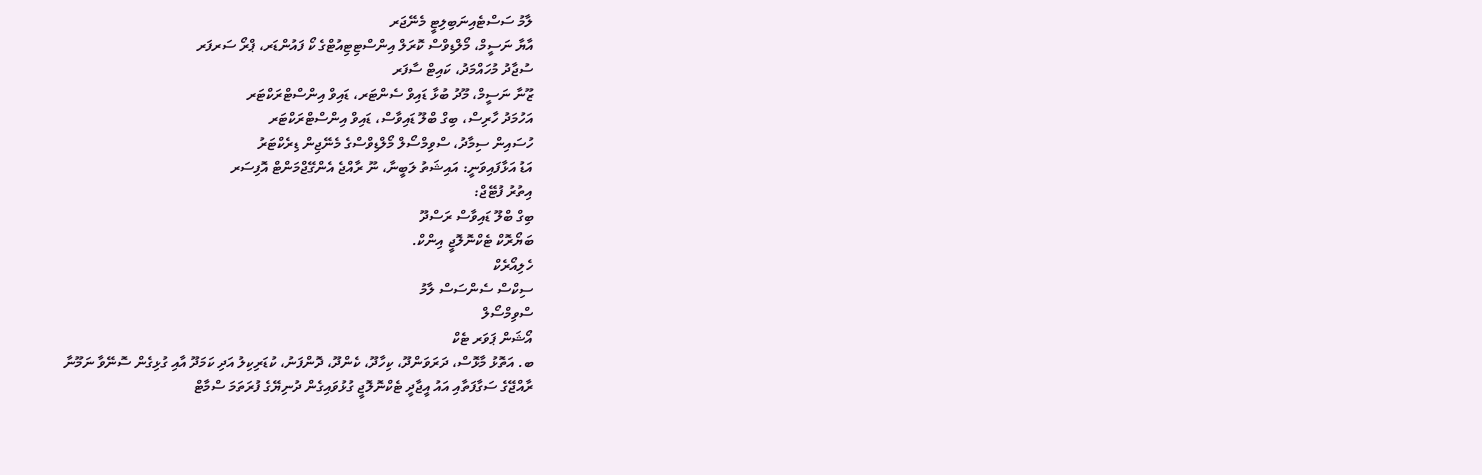ލާމު ސަސްޓެއިނަބިލިޓީ މެނޭޖަރ
އާޔާ ނަސީމް، މޯލްޑިވްސް ކޮރަލް އިންސްޓިޓިއުޓްގެ ކޯ ފައުންޑަރ، ޕްރޯ ސަރފަރ
ސުޖާދު މުހައްމަދު، ކައިޓް ސާފަރ
ޒޫނާ ނަސީމް، މޫދު ބުޅާ ޑައިވް ސެންޓަރ، ޑައިވް އިންސްޓްރަކްޓަރ
އަހުމަދު ހާރިސް، ބިގް ބްލޫ ޑައިވާސް، ޑައިވް އިންސްޓްރަކްޓަރ
ހުސައިން ސިމާދު، ސްވިމްސޯލް މޯލްޑިވްސްގެ މެނޭޖިން ޑިރެކްޓަރު
އަޑު އަޅާފައިވަނީ: އައިޝަތު ލަބީނާ، ނޫ ރާއްޖެ އެންގޭޖްމަންޓް އޮފިސަރ
އިތުރު ފުޓޭޖް:
ބިގް ބްލޫ ޑައިވާސް ރަސްދޫ
ބަޔޯރޮކް ޓެކްނޮލޮޖީ އިންކް.
ހެލިއޯރެކް
ސިކްސް ސެންސަސް ލާމު
ސްވިމްސޯލް
އޯޝަން ޕަވަރ ޓެކް
ބ. އަތޮޅު މާޅޮސް، ދަރަވަންދޫ، ކިހާދޫ، ކެންދޫ، ދޮންފަނު، ކުޑަރިކިލު އަދި ކަމަދޫ އާއި ގުޅިގެން ސޮނޭވާ ނަމޫނާ
ރާއްޖޭގެ ސަގާފަތާއި އައު އީޖާދީ ޓެކްނޮލޮޖީ ގުޅުވައިގެން ދުނިޔޭގެ ފުރަތަމަ ސްމާޓް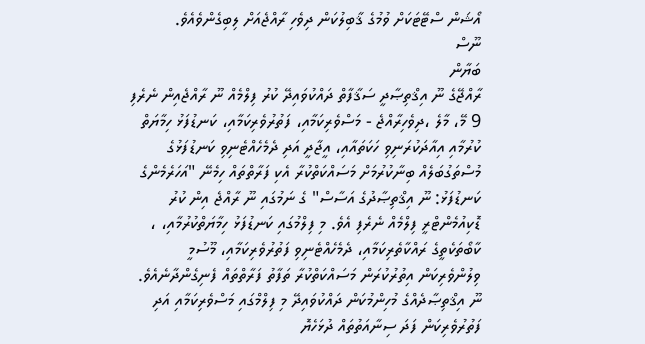އޯޝަން ސްޓޭޓަކަށް ވުމުގެ ޤާބިލުކަން ދިވެހި ރާއްޖެއަށް ލިބިގެންވެއެވެ.
ނޫސް
ބަޔާން
ރާއްޖޭގެ ނޫ އިޤްތިޞާދީ ސަޤާފާތް ދައްކުވައިދޭ ކުރު ފިލްމެއް ނޫ ރާއްޖެއިން ނެރެފި
9 މޭ، މާލެ ،ދިވެހިރާއްޖެ - މަސްވެރިކަމާއި، ފަތުރުވެރިކަމާއި، ކަނޑުފަޅު ހިމާޔަތް ކުރުމާއި އިއާދަކުރަނިވި ހަކަތައާއި، އީޖާދީ އަދި ދެމެހެއްޓެނިވި ކަނޑުފަޅުގެ މުސްތަގުބަލެއް ބިނާކުރުމަށް މަސައްކަތްކުރާ އެކި ފަރާތްތައް ހިމެނޭ "އަހަރެމެންގެ ކަނޑުފަޅު: ނޫ އިޤްތިޞާދުގެ އަސާސް" ގެ ނަމުގައި ނޫ ރާއްޖެ އިން ކުރު ޑޮކިއުމެންޓްރީ ފިލްމެއް ނެރެފި އެވެ. މި ފިލްމުގައި ކަނޑުފަޅު ހިމާޔަތްކުރުމާއި، ، ކާބޯތަކެތީގެ ރައްކާތެރިކަމާއި، ދެމެހެއްޓެނިވި ފަތުރުވެރިކަމާއި، މޫސުމީ
ވިލުންވެރިކަން އިތުރުކުރަން މަސައްކަތްކުރާ ތަފާތު ފަރާތްތައް ފެނިގެންދާނެއެވެ.
ނޫ އިޤްތިޞާދެއްގެ މުހިންމުކަން ދައްކުވައިދޭ މި ފިލްމްގައި މަސްވެރިކަމާއި އަދި ފަތުރުވެރިކަން ފަދަ ސިނާއަތުތައް ދުޅަހެޔޮ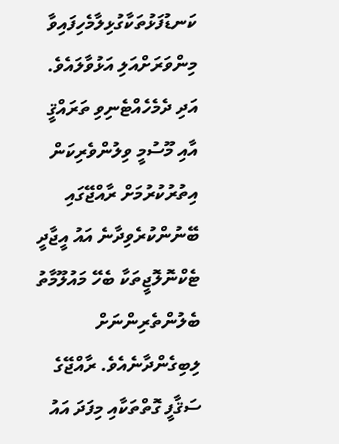ކަނޑުފަޅުތަކާގުޅިލާމެހިފައިވާ މިންވަރަށްއަލި އަޅުވާލައެވެ. އަދި ދެމެހެއްޓެނިވި ތަރައްޤީ އާއި މޫސުމީ ވިލުންވެރިކަން އިތުރުކުރުމަށް ރާއްޖޭގައި ބޭނުންކުރެވިދާނެ އައު އީޖާދީ ޓެކްނޮލޮޖީތަކާ ބެހޭ މައުލޫމާތު ބެލުންތެރިންނަށް ލިބިގެންދާނެއެވެ. ރާއްޖޭގެ ސަޤާފީ ގޮތްތަކާއި މިފަދަ އައު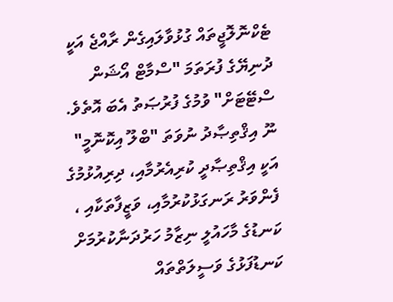ޓެކްނޮލޮޖީތައް ގުޅުވާލައިގެން ރާއްޖެ އަކީ ދުނިޔޭގެ ފުރަތަމަ "ސްމާޓް އޯޝަން ސްޓޭޓަށް" ވުމުގެ ފުރުޞަތު އެބަ އޮތެވެ.
ނޫ އިޤްތިޞާދު ނުވަތަ "ބްލޫ އިކޮނޮމީ" އަކީ އިޤްތިޞާދީ ކުރިއެރުމާއި، ދިރިއުޅުމުގެ ފެންވަރު ރަނގަޅުކުރުމާއި، ވަޒީފާތަކާއި ، ކަނޑުގެ މާހައުލީ ނިޒާމު ހަރުދަނާކުރުމަށް ކަނޑުފަޅުގެ ވަސީލަތްތައް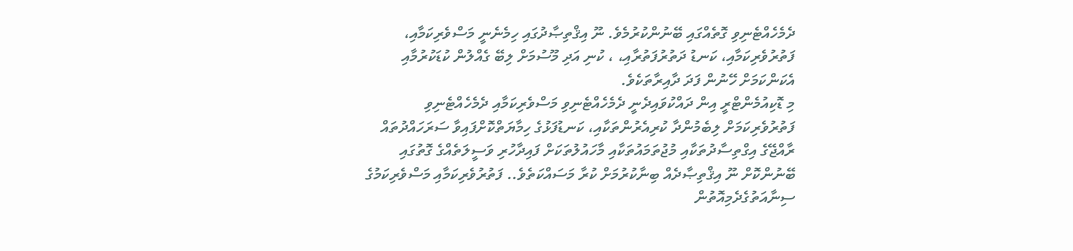ދެމެހެއްޓެނިވި ގޮތެއްގައި ބޭނުންކުރުމެވެ. ނޫ އިޤްތިޞާދުގައި ހިމެނެނީ މަސްވެރިކަމާއި، ފަތުރުވެރިކަމާއި، ކަނޑު ދަތުރުފަތުރާއި، ، ކުނި އަދި މޫސުމަށް ލިބޭ ގެއްލުން ކުޑަކުރުމާއި އެކަންކަމަށް ހޭނުން ފަދަ ދާއިރާތަކެވެ.
މި ޑޮކިއުމެންޓްރީ އިން ދައްކުވައިދެނީ ދެމެހެއްޓެނިވި މަސްވެރިކަމާއި ދެމެހެއްޓެނިވި ފަތުރުވެރިކަމަށް ލިބެމުންދާ ކުރިއެރުންތަކާއި، ކަނޑުފަޅުގެ ހިމާޔަތްކޮށްފައިވާ ސަރަހައްދުތައް ރާއްޖޭގެ އިގްތިސާދުތަކާއި މުޖުތަމައުތަކާއި މާހައުލުތަކަށް ފައިދާހުރި ވަސީލަތެއްގެ ގޮތުގައި ބޭނުންކޮށް ނޫ އިޤްތިޞާދެއް ބިނާކުރުމަށް ކުރާ މަސައްކަތެވެ.. ފަތުރުވެރިކަމާއި މަސްވެރިކަމުގެ ސިނާއަތުގެދެމިއޮތުން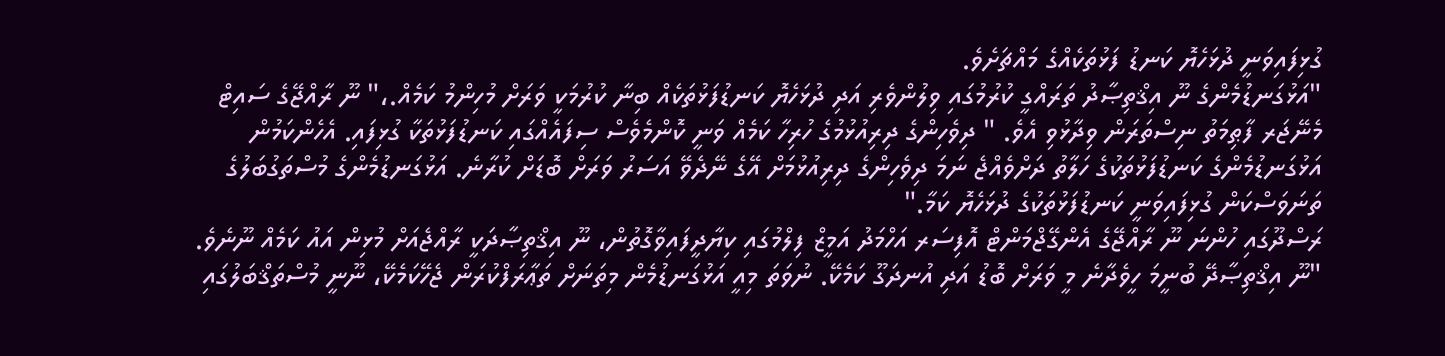ގުޅިފައިވަނީ ދުޅަހެޔޮ ކަނޑު ފަޅުތަކެއްގެ މައްޗަށެވެ.
"އަޅުގަނޑުމެންގެ ނޫ އިޤްތިޞާދު ތަރައްގީ ކުރުމުގައި ވިލުންވެރި އަދި ދުޅަހެޔޮ ކަނޑުފަޅުތަކެއް ބިނާ ކުރުމަކީ ވަރަށް މުހިންމު ކަމެއް.،" ނޫ ރާއްޖޭގެ ސައިޓް މެނޭޖަރ ފާޠިމަތު ނިސްތަރަން ވިދާޅުވި އެވެ. " ދިވެހިންގެ ދިރިއުޅުމުގެ ހުރިހާ ކަމެއް ވަނީ ކޮންމެވެސް ސިފައެއްގައި ކަނޑުފަޅުތަކާ ގުޅިފައި. އެހެންކަމުން އަޅުގަނޑުމެންގެ ކަނޑުފަޅުތަކުގެ ހަލާތު ދަށްވެއްޖެ ނަމަ ދިވެހިންގެ ދިރިއުޅުމަށް އޭގެ ނޭދެވޭ އަސަރު ވަރަށް ބޮޑަށް ކުރާނެ. އަޅުގަނޑުމެންގެ މުސްތަގުބަލުގެ ތަނަވަސްކަން ގުޅިފައިވަނީ ކަނޑުފަޅުތަކުގެ ދުޅަހެޔޮ ކަމާ."
ރަސްދޫގައި ހުންނަ ނޫ ރާއްޖޭގެ އެންގޭޖްމަންޓް އޮފިސަރ އަހްމަދު އަމީޒް ފިލްމުގައި ކިޔާދީފައިވާގޮތުން، ނޫ އިޤްތިޞާދަކީ ރާއްޖެއަށް މުޅިން އައު ކަމެއް ނޫނެވެ. "ނޫ އިޤްތިޞާދޭ ބުނީމަ ހީވެދާނެ މީ ވަރަށް ބޮޑު އަދި އުނދަގޫ ކަމެކޭ. ނުވަތަ މިއީ އަޅުގަނޑުމެން މިތަނަށް ތަޢާރަފްކުރަން ޖެހޭކަމެކޭ، ނޫނީ މުސްތަޤްބަލުގައި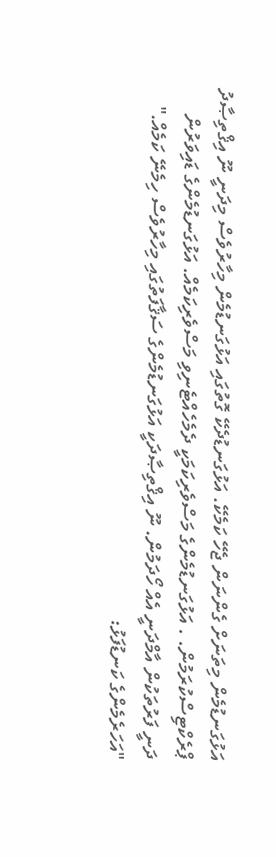އަޅުގަނޑުމެން މިތަނަށް ގެންނަން ޖެހޭ ކަމެކޭ. އަޅުގަނޑުދެކޭ ގޮތުގައި އަޅުގަނޑުމެން މިހާރުވެސް މިދަނީ ނޫ އިޤްތިޞާދު ޕްރެކްޓިސްކުރަމުން. . އަޅުގަނޑުމެންގެ މަސްވެރިކަމަކީ ދެމެހެއްޓެނިވި މަސްވެރިކަމެއް. އަޅުގަނޑުމެންގެ ޑައިވަރުން ދަނީ ފަރުތަކުން އާމްދަނީ އެއް ހޯދަމުން. ނޫ އިޤްތިޞާދަކީ އަޅުގަނޑުމެންގެ ސަޤާފަތުގައި މިހާރުވެސް ހިމެނޭ ކަމެއް."
"އަހަރެމެންގެ ކަނޑުފަޅު: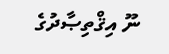ނޫ އިޤްތިޞާދުގެ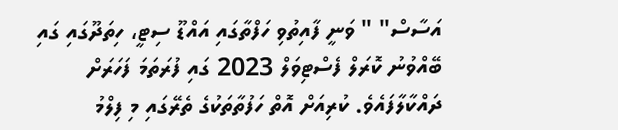އަސާސް" " ވަނީ ފާއިތުވި ހަފްތާގައި އައްޑޫ ސިޓީ، ހިތަދޫގައި ގައި ބޭއްވުނު ކޮރަލް ފެސްޓިވަލް 2023 ގައި ފުރަތަމަ ފަހަރަށް ދައްކާލާފައެވެ. ކުރިއަށް އޮތް ހަފުތާތަކުގެ ތެރޭގައި މި ފިލްމު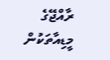ރާއްޖޭގެ މީޑިއާތަކުން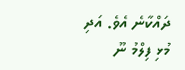ދައްކާނެ އެވެ. އަދި މުޅި ފިލްމު ނޫ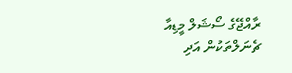ރާއްޖޭގެ ސޯޝަލް މީޑިއާ ޗެނަލްތަކުން އަދި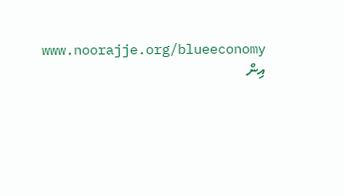www.noorajje.org/blueeconomy އިން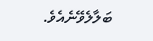ބަލާލެވޭނެއެވެ.